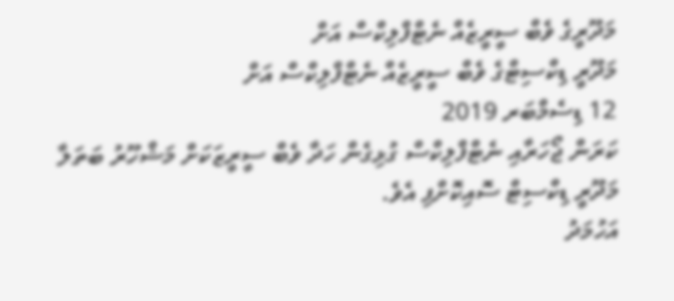މަދޫރީގެ ވެބް ސީރީޒެއް ނެޓްފްލިކްސް އަށް
މަދޫރީ ޑިކްސިޓްގެ ވެބް ސީރީޒެއް ނެޓްފްލިކްސް އަށް
12 ޑިސެމްބަރ 2019
ކަރަން ޖޯހަރާއި ނެޓްފްލިކްސް ގުޅިގެން ހަދާ ވެބް ސީރީޒަކަށް މަޝްހޫރު ބަތަލާ މަދޫރީ ޑިކްސިޓް ސޮއިކޮށްފި އެވެ.
އަހުމަދު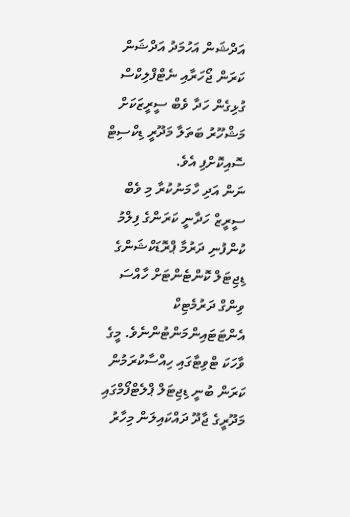އަދްޝަން އަހުމަދު އަދްޝަން
ކަރަން ޖޯހަރާއި ނެޓްފްލިކްސް ގުޅިގެން ހަދާ ވެބް ސީރީޒަކަށް މަޝްހޫރު ބަތަލާ މަދޫރީ ޑިކްސިޓް ސޮއިކޮށްފި އެވެ.
ނަން އަދި ހާމަނުކުރާ މި ވެބް ސީރީޒް ހަދާނީ ކަރަންގެ ފިލްމު ކުންފުނި ދަރުމާ ޕްރޮޑަކްޝަންގެ ޑިޖިޓަލް ކޮންޓެންޓަށް ހާއްސަ ވިންގް ދަރުމެޓިކް އެންޓަޓައިންމަންޓުންނެވެ. މީގެ ވާހަކަ ޓްވިޓާގައި ހިއްސާކުރަމުން ކަރަން ބުނީ ޑިޖިޓަލް ޕްލެޓްފޯމްގައި މަދޫރީގެ ޖާދޫ ދައްކައިލަން މިހާރު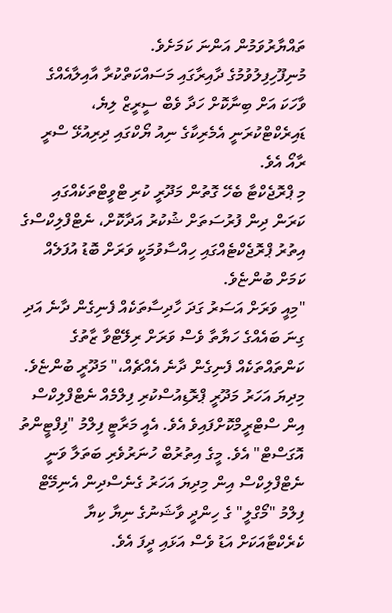ތައްޔާރުވަމުން އަންނަ ކަމަށެވެ.
މުނިފޫހިފިލުވުމުގެ ދާއިރާގައި މަސައްކަތްކުރާ އާއިލާއެއްގެ ވާހަކަ އަށް ބިނާކޮށް ހަދާ ވެބް ސީރީޒް ލިޔެ، ޑައިރެކްޓްކުރަނީ އެމެރިކާގެ ނިއު ޔޯކްގައި ދިރިއުޅޭ ސްރީ ރާއޯ އެވެ.
މި ޕްރޮޖެކްޓާ ބެހޭ ގޮތުން މަދޫރީ ކުރި ޓްވީޓްތަކެއްގައި ކަރަން ދިން ފުރުސަތަށް ޝުކުރު އަދާކޮށް، ނެޓްފްލިކްސްގެ އިތުރު ޕްރޮޖެކްޓެއްގައި ހިއްސާވުމަކީ ވަރަށް ބޮޑު އުފަލެއް ކަމަށް ބުންޏެވެ.
"މިއީ ވަރަށް އަސަރު ގަދަ ހާދިސާތަކެއް ފެނިގެން ދާނެ އަދި ގިނަ ބައެއްގެ ހަޔާތާ ވެސް ވަރަށް ރިލޭޓްވާ ޒާތުގެ ކަންތައްތަކެއް ފެނިގެން ދާނެ އެއްޗެއް،" މަދޫރީ ބުންޏެވެ.
މިދިޔަ އަހަރު މަދޫރީ ޕްރޮޑިއުސްކުރި ފިލްމެއް ނެޓްފްލިކްސް އިން ސްޓްރީމްކޮށްފައިވެ އެވެ. އެއީ މަރާޓީ ފިލްމު "ފިފްޓީންތު އޮގަސްޓް" އެވެ. މީގެ އިތުރުބް ހުނަރުވެރި ބަތަލާ ވަނީ ނެޓްފްލިކްސް އިން މިދިޔަ އަހަރު ގެނެސްދިން އެނިމޭޓް ފިލްމު "މޯގްލީ" ގެ ހިންދީ ވާޝަނުގެ ނިޔާ ކިޔާ ކެރެކްޓާއަކަށް އަޑު ވެސް އަޅައި ދީފަ އެވެ.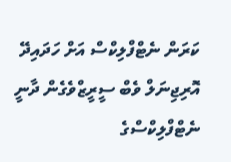ކަރަން ނެޓްފްލިކްސް އަށް ހަދައިދޭ އޮރިޖިނަލް ވެބް ސީރީޒްވެގެން ދާނީ ނެޓްފްލިކްސްގެ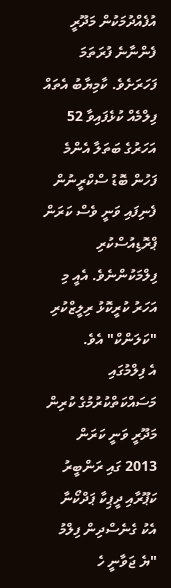އުފެއްދުމަކުން މަދޫރީ ފެންނާނެ ފުރަތަމަ ފަހަރަށެވެ. ކާމިޔާބު އެތައް ފިލްމެއް ކުޅެފައިވާ 52 އަހަރުގެ ބަތަލާ އެންމެ ފަހުން ބޮޑު ސްކްރީނުން ފެނިފައި ވަނީ ވެސް ކަރަން ޕްރޮޑިއުސްކުރި ފިލްމަކުންނެވެ. އެއީ މި އަހަރު ކުރީކޮޅު ރިލީޒްކުރި "ކަލަންކް" އެވެ.
އެ ފިލްމުގައި މަސައްކަތްކުރުމުގެ ކުރިން މަދޫރީ ވަނީ ކަރަން 2013 ގައި ރަންބީރު ކަޕޫރާއި ދީޕިކާ ޕަދްކޯނާ އެކު ގެނެސްދިން ފިލްމު "ޔެ ޖަވާނީ ހެ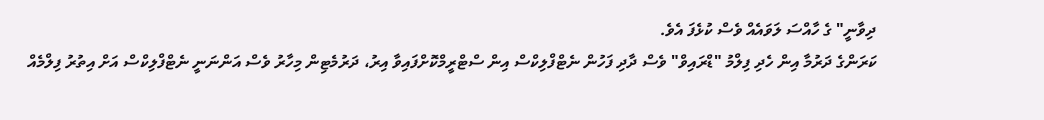ދިވާނީ" ގެ ހާއްސަ ލަވައެއް ވެސް ކުޅެފަ އެވެ.
ކަރަންގެ ދަރުމާ އިން ހެދި ފިލްމު "ޑްރައިވް" ވެސް ދާދި ފަހުން ނެޓްފްލިކްސް އިން ސްޓްރީމްކޮށްފައިވާ އިރު، ދަރުމެޓިން މިހާރު ވެސް އަންނަނީ ނެޓްފްލިކްސް އަށް އިތުރު ފިލްމެއް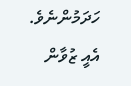ހަދަމުންނެވެ. އެއީ ޒުވާން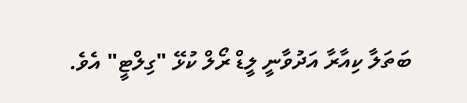ބަތަލާ ކިއާރާ އަދުވާނީ ލީޑް ރޯލް ކުޅޭ "ގިލްޓީ" އެވެ.